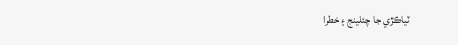ٽياڪڙي جا چئلينج ۽ خطرا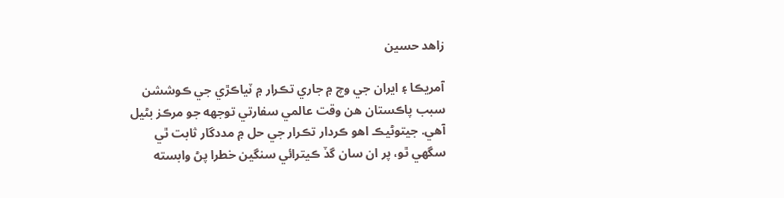زاهد حسين

آمريڪا ۽ ايران جي وچ ۾ جاري تڪرار ۾ ٽياڪڙي جي ڪوششن سبب پاڪستان هن وقت عالمي سفارتي توجهه جو مرڪز بڻيل آهي. جيتوڻيڪ اهو ڪردار تڪرار جي حل ۾ مددگار ثابت ٿي سگهي ٿو، پر ان سان گڏ ڪيترائي سنگين خطرا پڻ وابسته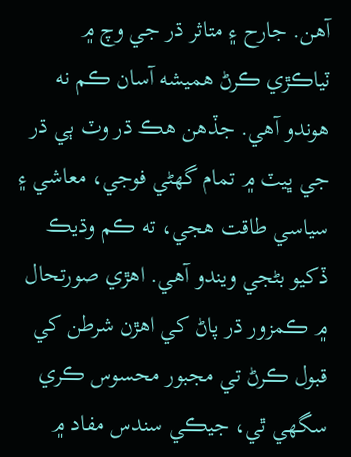آهن. جارح ۽ متاثر ڌر جي وچ ۾ ٽياڪڙي ڪرڻ هميشه آسان ڪم نه هوندو آهي. جڏهن هڪ ڌر وٽ ٻي ڌر جي ڀيٽ ۾ تمام گهڻي فوجي، معاشي ۽ سياسي طاقت هجي، ته ڪم وڌيڪ ڏکيو بڻجي ويندو آهي. اهڙي صورتحال ۾ ڪمزور ڌر پاڻ کي اهڙن شرطن کي قبول ڪرڻ تي مجبور محسوس ڪري سگهي ٿي، جيڪي سندس مفاد ۾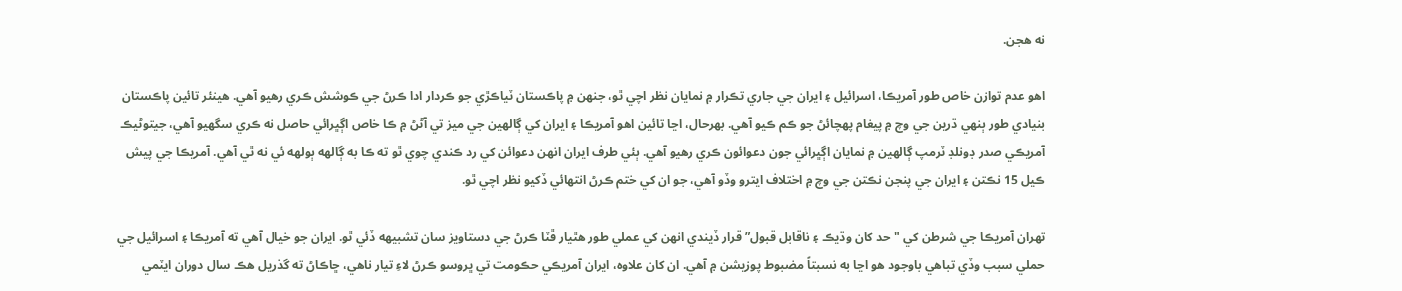نه هجن.

اهو عدم توازن خاص طور آمريڪا، اسرائيل ۽ ايران جي جاري تڪرار ۾ نمايان نظر اچي ٿو، جنهن ۾ پاڪستان ٽياڪڙي جو ڪردار ادا ڪرڻ جي ڪوشش ڪري رهيو آهي. هينئر تائين پاڪستان بنيادي طور ٻنهي ڌرين جي وچ ۾ پيغام پهچائڻ جو ڪم ڪيو آهي. بهرحال، اڃا تائين اهو آمريڪا ۽ ايران کي ڳالهين جي ميز تي آڻڻ ۾ ڪا خاص اڳڀرائي حاصل نه ڪري سگهيو آهي، جيتوڻيڪ آمريڪي صدر ڊونلڊ ٽرمپ ڳالهين ۾ نمايان اڳڀرائي جون دعوائون ڪري رهيو آهي. ٻئي طرف ايران انهن دعوائن کي رد ڪندي چوي ٿو ته ڪا به ڳالهه ٻولهه ئي نه ٿي آهي. آمريڪا جي پيش ڪيل 15 نڪتن ۽ ايران جي پنجن نڪتن جي وچ ۾ اختلاف ايترو وڏو آهي، جو ان کي ختم ڪرڻ انتهائي ڏکيو نظر اچي ٿو.

تهران آمريڪا جي شرطن کي "حد کان وڌيڪ ۽ ناقابل قبول” قرار ڏيندي انهن کي عملي طور هٿيار ڦٽا ڪرڻ جي دستاويز سان تشبيهه ڏئي ٿو. ايران جو خيال آهي ته آمريڪا ۽ اسرائيل جي حملي سبب وڏي تباهي باوجود هو اڃا به نسبتاً مضبوط پوزيشن ۾ آهي. ان کان علاوه، ايران آمريڪي حڪومت تي ڀروسو ڪرڻ لاءِ تيار ناهي، ڇاڪاڻ ته گذريل هڪ سال دوران ايٽمي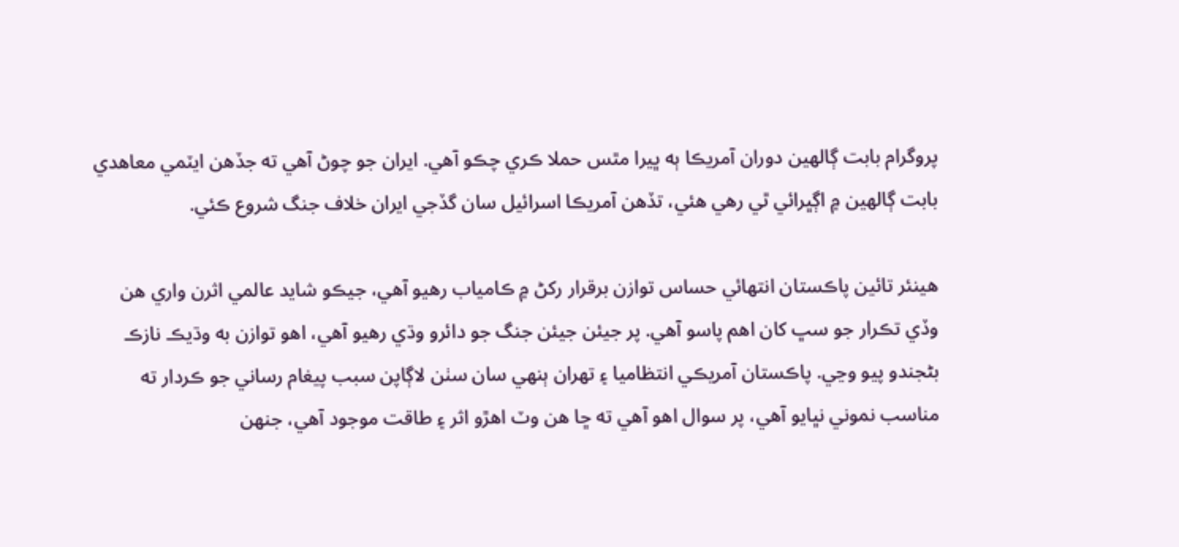پروگرام بابت ڳالهين دوران آمريڪا ٻه ڀيرا مٿس حملا ڪري چڪو آهي. ايران جو چوڻ آهي ته جڏهن ايٽمي معاهدي بابت ڳالهين ۾ اڳڀرائي ٿي رهي هئي، تڏهن آمريڪا اسرائيل سان گڏجي ايران خلاف جنگ شروع ڪئي.

هينئر تائين پاڪستان انتهائي حساس توازن برقرار رکڻ ۾ ڪامياب رهيو آهي، جيڪو شايد عالمي اثرن واري هن وڏي تڪرار جو سڀ کان اهم پاسو آهي. پر جيئن جيئن جنگ جو دائرو وڌي رهيو آهي، اهو توازن به وڌيڪ نازڪ بڻجندو پيو وڃي. پاڪستان آمريڪي انتظاميا ۽ تهران ٻنهي سان سٺن لاڳاپن سبب پيغام رساني جو ڪردار ته مناسب نموني نڀايو آهي، پر سوال اهو آهي ته ڇا هن وٽ اهڙو اثر ۽ طاقت موجود آهي، جنهن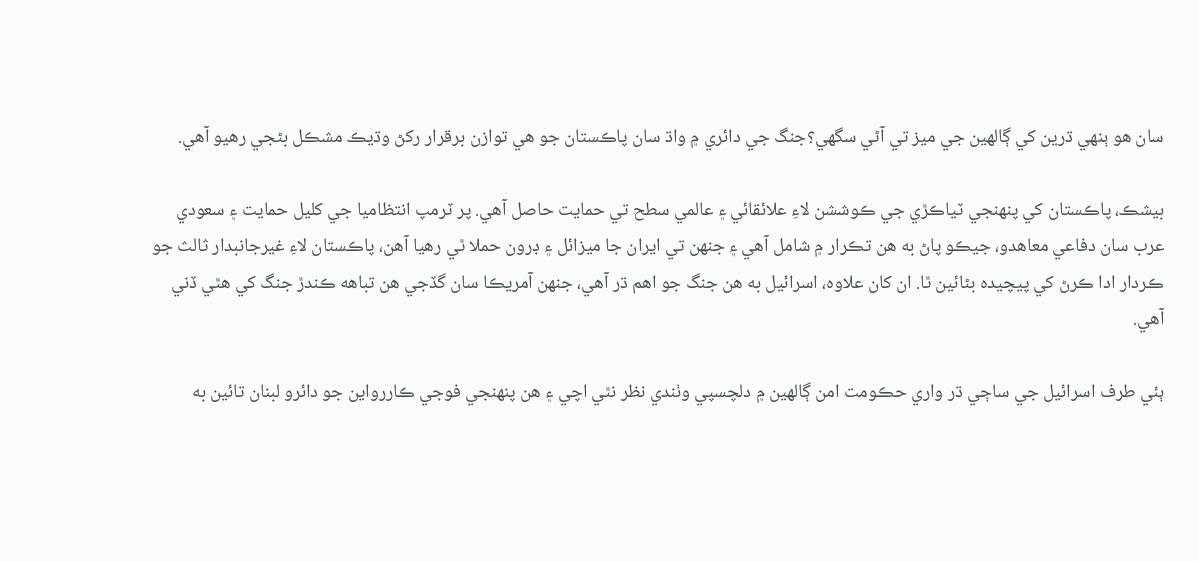سان هو ٻنهي ڌرين کي ڳالهين جي ميز تي آڻي سگهي؟جنگ جي دائري ۾ واڌ سان پاڪستان جو هي توازن برقرار رکڻ وڌيڪ مشڪل بڻجي رهيو آهي.

بيشڪ، پاڪستان کي پنهنجي ٽياڪڙي جي ڪوششن لاءِ علائقائي ۽ عالمي سطح تي حمايت حاصل آهي. پر ٽرمپ انتظاميا جي کليل حمايت ۽ سعودي عرب سان دفاعي معاهدو، جيڪو پاڻ به هن تڪرار ۾ شامل آهي ۽ جنهن تي ايران جا ميزائل ۽ ڊرون حملا ٿي رهيا آهن، پاڪستان لاءِ غيرجانبدار ثالث جو ڪردار ادا ڪرڻ کي پيچيده بڻائين ٿا. ان کان علاوه، اسرائيل به هن جنگ جو اهم ڌر آهي، جنهن آمريڪا سان گڏجي هن تباهه ڪندڙ جنگ کي هٿي ڏني آهي.

ٻئي طرف اسرائيل جي ساڄي ڌر واري حڪومت امن ڳالهين ۾ دلچسپي وٺندي نظر نٿي اچي ۽ هن پنهنجي فوجي ڪاررواين جو دائرو لبنان تائين به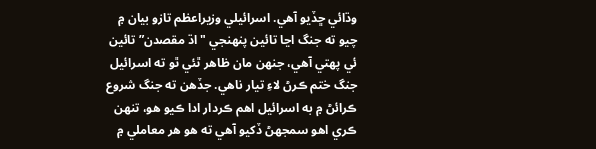وڌائي ڇڏيو آهي. اسرائيلي وزيراعظم تازو بيان ۾ چيو ته جنگ اڃا تائين پنهنجي "اڌ مقصدن” تائين ئي پهتي آهي، جنهن مان ظاهر ٿئي ٿو ته اسرائيل جنگ ختم ڪرڻ لاءِ تيار ناهي. جڏهن ته جنگ شروع ڪرائڻ ۾ به اسرائيل اهم ڪردار ادا ڪيو هو، تنهن ڪري اهو سمجهڻ ڏکيو آهي ته هو هر معاملي ۾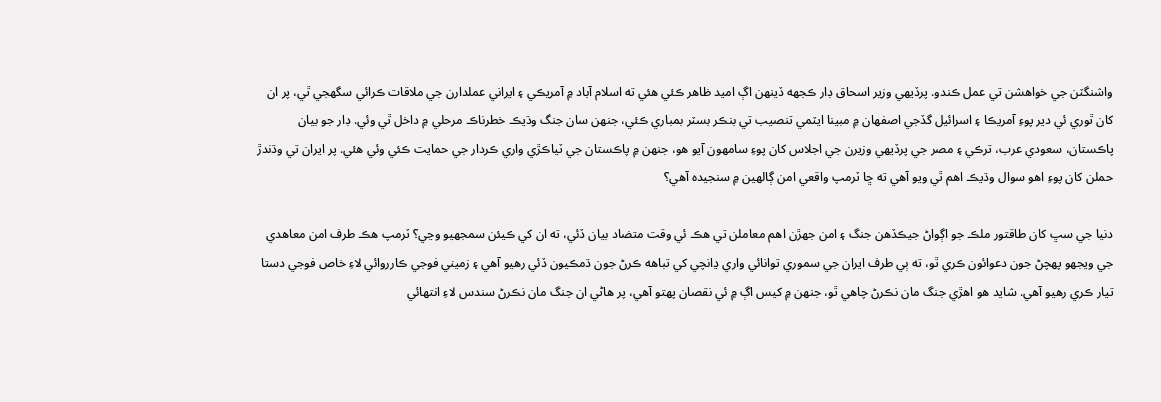واشنگٽن جي خواهشن تي عمل ڪندو. پرڏيهي وزير اسحاق ڊار ڪجهه ڏينهن اڳ اميد ظاهر ڪئي هئي ته اسلام آباد ۾ آمريڪي ۽ ايراني عملدارن جي ملاقات ڪرائي سگهجي ٿي، پر ان کان ٿوري ئي دير پوءِ آمريڪا ۽ اسرائيل گڏجي اصفهان ۾ مبينا ايٽمي تنصيب تي بنڪر بسٽر بمباري ڪئي، جنهن سان جنگ وڌيڪ خطرناڪ مرحلي ۾ داخل ٿي وئي. ڊار جو بيان پاڪستان، سعودي عرب، ترڪي ۽ مصر جي پرڏيهي وزيرن جي اجلاس کان پوءِ سامهون آيو هو، جنهن ۾ پاڪستان جي ٽياڪڙي واري ڪردار جي حمايت ڪئي وئي هئي. پر ايران تي وڌندڙ حملن کان پوءِ اهو سوال وڌيڪ اهم ٿي ويو آهي ته ڇا ٽرمپ واقعي امن ڳالهين ۾ سنجيده آهي؟

دنيا جي سڀ کان طاقتور ملڪ جو اڳواڻ جيڪڏهن جنگ ۽ امن جهڙن اهم معاملن تي هڪ ئي وقت متضاد بيان ڏئي، ته ان کي ڪيئن سمجهيو وڃي؟ ٽرمپ هڪ طرف امن معاهدي جي ويجهو پهچڻ جون دعوائون ڪري ٿو، ته ٻي طرف ايران جي سموري توانائي واري ڍانچي کي تباهه ڪرڻ جون ڌمڪيون ڏئي رهيو آهي ۽ زميني فوجي ڪارروائي لاءِ خاص فوجي دستا تيار ڪري رهيو آهي. شايد هو اهڙي جنگ مان نڪرڻ چاهي ٿو، جنهن ۾ کيس اڳ ۾ ئي نقصان پهتو آهي، پر هاڻي ان جنگ مان نڪرڻ سندس لاءِ انتهائي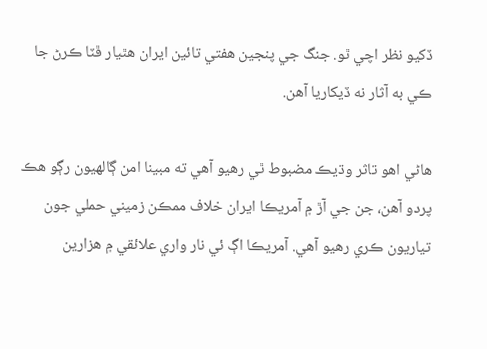ڏکيو نظر اچي ٿو. جنگ جي پنجين هفتي تائين ايران هٿيار ڦٽا ڪرڻ جا ڪي به آثار نه ڏيکاريا آهن.

هاڻي اهو تاثر وڌيڪ مضبوط ٿي رهيو آهي ته مبينا امن ڳالهيون رڳو هڪ پردو آهن، جن جي آڙ ۾ آمريڪا ايران خلاف ممڪن زميني حملي جون تياريون ڪري رهيو آهي. آمريڪا اڳ ئي نار واري علائقي ۾ هزارين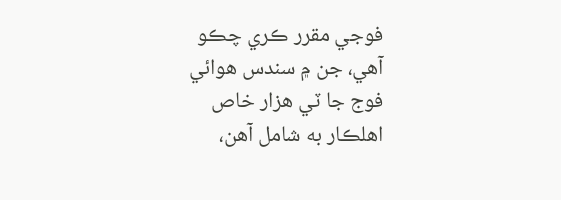فوجي مقرر ڪري چڪو آهي، جن ۾ سندس هوائي فوج جا ٽي هزار خاص اهلڪار به شامل آهن،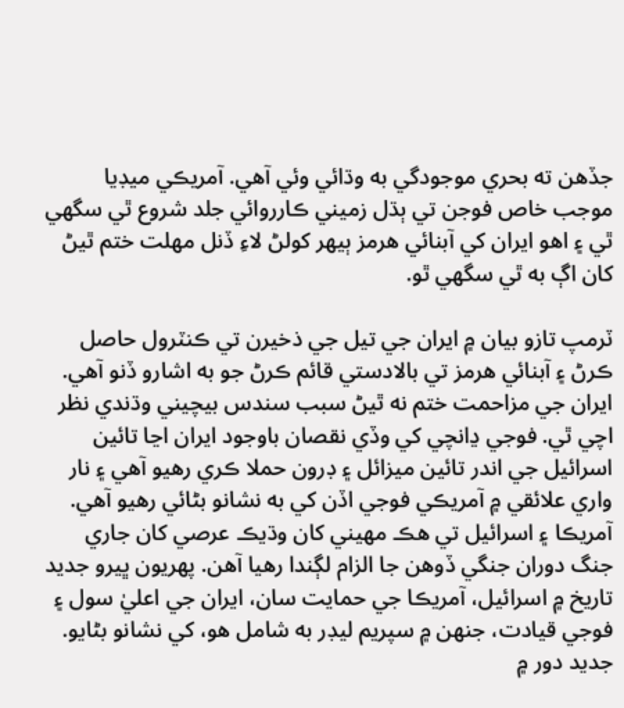جڏهن ته بحري موجودگي به وڌائي وئي آهي. آمريڪي ميڊيا موجب خاص فوجن تي ٻڌل زميني ڪارروائي جلد شروع ٿي سگهي ٿي ۽ اهو ايران کي آبنائي هرمز ٻيهر کولڻ لاءِ ڏنل مهلت ختم ٿيڻ کان اڳ به ٿي سگهي ٿو.

ٽرمپ تازو بيان ۾ ايران جي تيل جي ذخيرن تي ڪنٽرول حاصل ڪرڻ ۽ آبنائي هرمز تي بالادستي قائم ڪرڻ جو به اشارو ڏنو آهي. ايران جي مزاحمت ختم نه ٿيڻ سبب سندس بيچيني وڌندي نظر اچي ٿي. فوجي ڍانچي کي وڏي نقصان باوجود ايران اڃا تائين اسرائيل جي اندر تائين ميزائل ۽ ڊرون حملا ڪري رهيو آهي ۽ نار واري علائقي ۾ آمريڪي فوجي اڏن کي به نشانو بڻائي رهيو آهي. آمريڪا ۽ اسرائيل تي هڪ مهيني کان وڌيڪ عرصي کان جاري جنگ دوران جنگي ڏوهن جا الزام لڳندا رهيا آهن. پهريون ڀيرو جديد تاريخ ۾ اسرائيل، آمريڪا جي حمايت سان، ايران جي اعليٰ سول ۽ فوجي قيادت، جنهن ۾ سپريم ليڊر به شامل هو، کي نشانو بڻايو. جديد دور ۾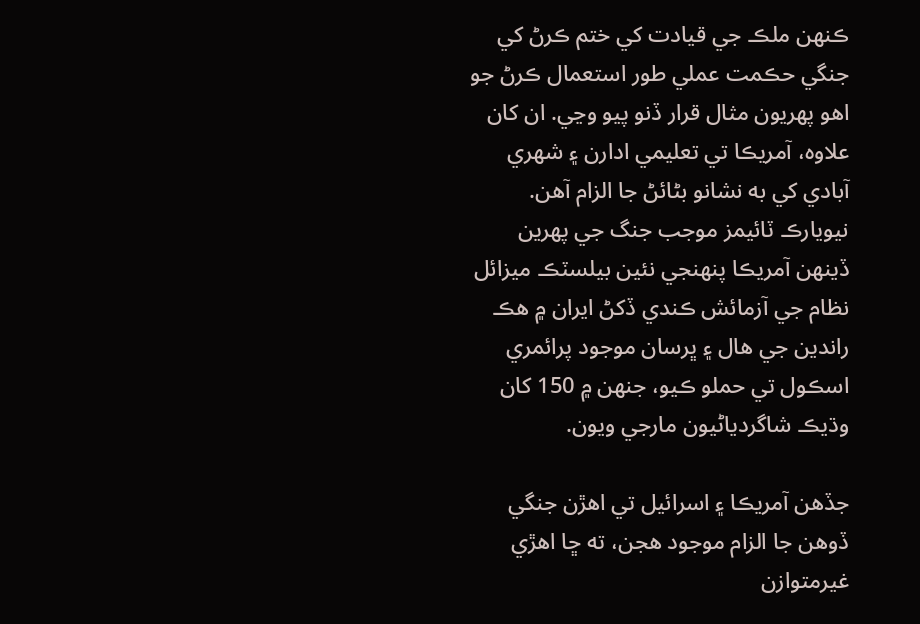ڪنهن ملڪ جي قيادت کي ختم ڪرڻ کي جنگي حڪمت عملي طور استعمال ڪرڻ جو اهو پهريون مثال قرار ڏنو پيو وڃي. ان کان علاوه، آمريڪا تي تعليمي ادارن ۽ شهري آبادي کي به نشانو بڻائڻ جا الزام آهن. نيويارڪ ٽائيمز موجب جنگ جي پهرين ڏينهن آمريڪا پنهنجي نئين بيلسٽڪ ميزائل نظام جي آزمائش ڪندي ڏکڻ ايران ۾ هڪ راندين جي هال ۽ ڀرسان موجود پرائمري اسڪول تي حملو ڪيو، جنهن ۾ 150 کان وڌيڪ شاگردياڻيون مارجي ويون.

جڏهن آمريڪا ۽ اسرائيل تي اهڙن جنگي ڏوهن جا الزام موجود هجن، ته ڇا اهڙي غيرمتوازن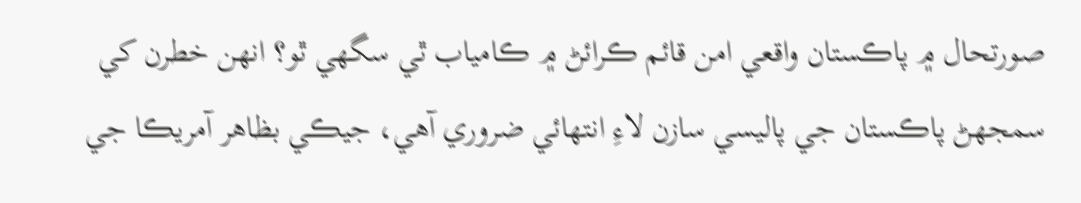صورتحال ۾ پاڪستان واقعي امن قائم ڪرائڻ ۾ ڪامياب ٿي سگهي ٿو؟ انهن خطرن کي سمجهڻ پاڪستان جي پاليسي سازن لاءِ انتهائي ضروري آهي، جيڪي بظاهر آمريڪا جي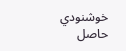خوشنودي حاصل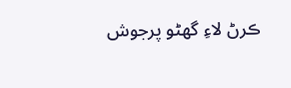ڪرڻ لاءِ گهڻو پرجوش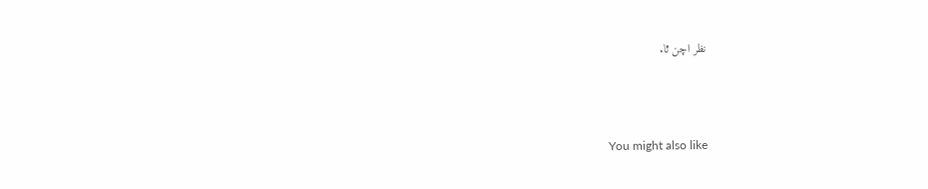نظر اچن ٿا.



You might also like